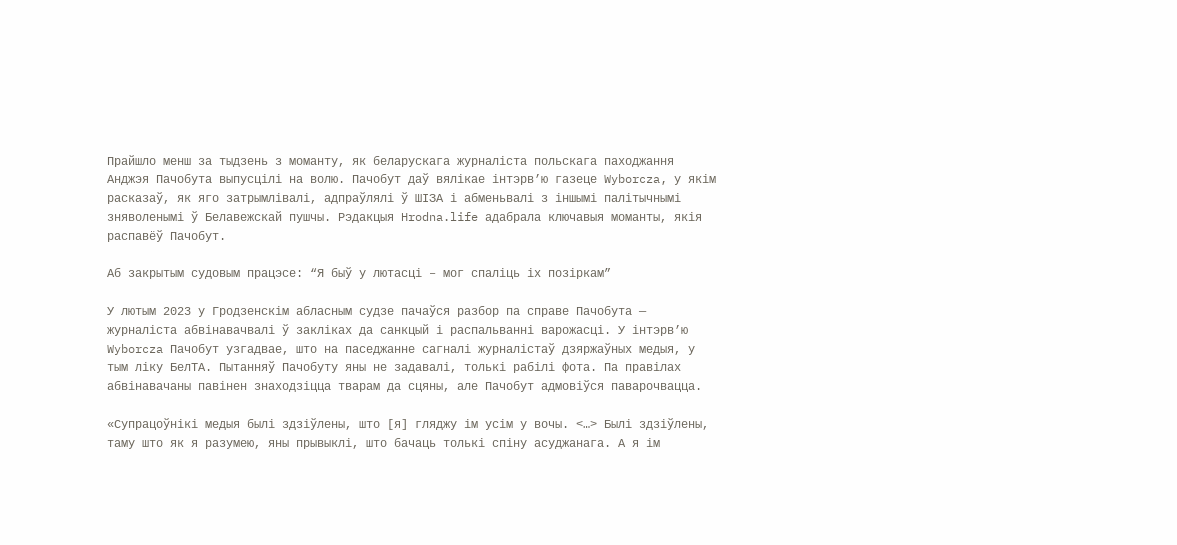Прайшло менш за тыдзень з моманту, як беларускага журналіста польскага паходжання Анджэя Пачобута выпусцілі на волю. Пачобут даў вялікае інтэрв’ю газеце Wyborcza, у якім расказаў, як яго затрымлівалі, адпраўлялі ў ШІЗА і абменьвалі з іншымі палітычнымі зняволенымі ў Белавежскай пушчы. Рэдакцыя Hrodna.life адабрала ключавыя моманты, якія распавёў Пачобут.

Аб закрытым судовым працэсе: “Я быў у лютасці – мог спаліць іх позіркам”

У лютым 2023 у Гродзенскім абласным судзе пачаўся разбор па справе Пачобута — журналіста абвінавачвалі ў закліках да санкцый і распальванні варожасці. У інтэрв’ю Wyborcza Пачобут узгадвае, што на паседжанне сагналі журналістаў дзяржаўных медыя, у тым ліку БелТА. Пытанняў Пачобуту яны не задавалі, толькі рабілі фота. Па правілах абвінавачаны павінен знаходзіцца тварам да сцяны, але Пачобут адмовіўся паварочвацца.

«Супрацоўнікі медыя былі здзіўлены, што [я] гляджу ім усім у вочы. <…> Былі здзіўлены, таму што як я разумею, яны прывыклі, што бачаць толькі спіну асуджанага. А я ім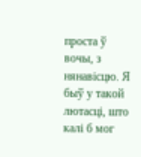проста ў вочы, з нянавісцю. Я быў у такой лютасці, што калі б мог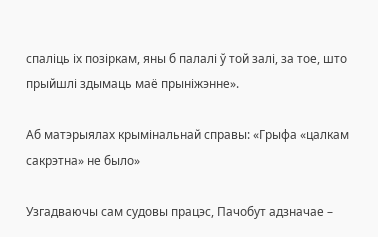спаліць іх позіркам, яны б палалі ў той залі, за тое, што прыйшлі здымаць маё прыніжэнне».

Аб матэрыялах крымінальнай справы: «Грыфа «цалкам сакрэтна» не было»

Узгадваючы сам судовы працэс, Пачобут адзначае –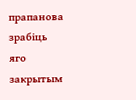прапанова зрабіць яго закрытым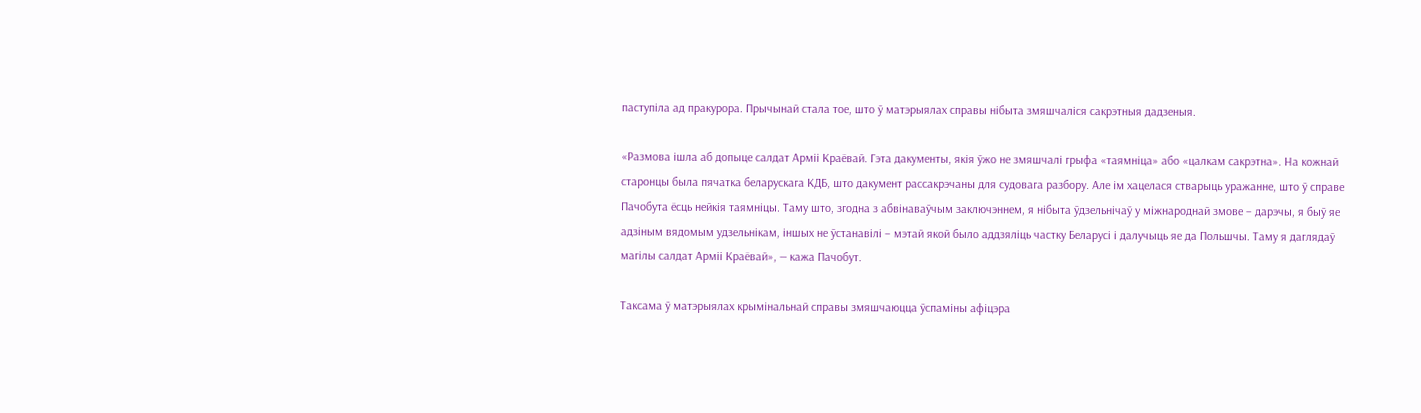паступіла ад пракурора. Прычынай стала тое, што ў матэрыялах справы нібыта змяшчаліся сакрэтныя дадзеныя.

«Размова ішла аб допыце салдат Арміі Краёвай. Гэта дакументы, якія ўжо не змяшчалі грыфа «таямніца» або «цалкам сакрэтна». На кожнай старонцы была пячатка беларускага КДБ, што дакумент рассакрэчаны для судовага разбору. Але ім хацелася стварыць уражанне, што ў справе Пачобута ёсць нейкія таямніцы. Таму што, згодна з абвінаваўчым заключэннем, я нібыта ўдзельнічаў у міжнароднай змове – дарэчы, я быў яе адзіным вядомым удзельнікам, іншых не ўстанавілі – мэтай якой было аддзяліць частку Беларусі і далучыць яе да Польшчы. Таму я даглядаў магілы салдат Арміі Краёвай», — кажа Пачобут.

Таксама ў матэрыялах крымінальнай справы змяшчаюцца ўспаміны афіцэра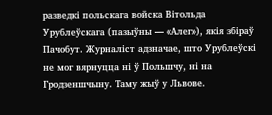разведкі польскага войска Вітольда Урублеўскага (пазыўны — «Алег»), якія збіраў Пачобут. Журналіст адзначае, што Урублеўскі не мог вярнуцца ні ў Польшчу, ні на Гродзеншчыну. Таму жыў у Львове.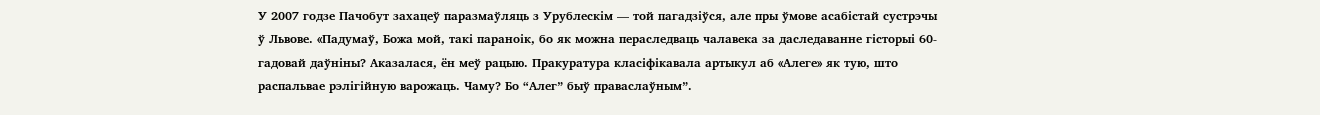У 2007 годзе Пачобут захацеў паразмаўляць з Урублескім — той пагадзіўся, але пры ўмове асабістай сустрэчы ў Львове. «Падумаў, Божа мой, такі параноік, бо як можна пераследваць чалавека за даследаванне гісторыі 60-гадовай даўніны? Аказалася, ён меў рацыю. Пракуратура класіфікавала артыкул аб «Алеге» як тую, што распальвае рэлігійную варожаць. Чаму? Бо “Алег” быў праваслаўным”.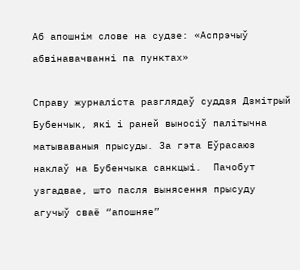Аб апошнім слове на судзе: «Аспрэчыў абвінавачванні па пунктах»

Справу журналіста разглядаў суддзя Дзмітрый Бубенчык, які і раней выносіў палітычна матываваныя прысуды. За гэта Еўрасаюз наклаў на Бубенчыка санкцыі.  Пачобут узгадвае, што пасля вынясення прысуду агучыў сваё “апошняе”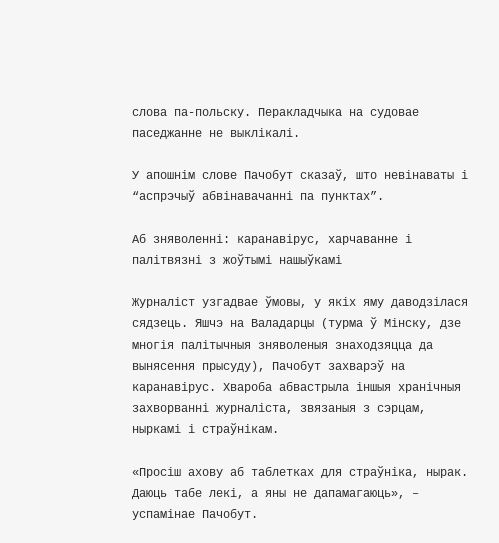слова па-польску. Перакладчыка на судовае паседжанне не выклікалі.

У апошнім слове Пачобут сказаў, што невінаваты і “аспрэчыў абвінавачанні па пунктах”.

Аб зняволенні: каранавірус, харчаванне і палітвязні з жоўтымі нашыўкамі

Журналіст узгадвае ўмовы, у якіх яму даводзілася сядзець. Яшчэ на Валадарцы (турма ў Мінску, дзе многія палітычныя зняволеныя знаходзяцца да вынясення прысуду), Пачобут захварэў на каранавірус. Хвароба абвастрыла іншыя хранічныя захворванні журналіста, звязаныя з сэрцам, ныркамі і страўнікам.

«Просіш ахову аб таблетках для страўніка, нырак. Даюць табе лекі, а яны не дапамагаюць», – успамінае Пачобут.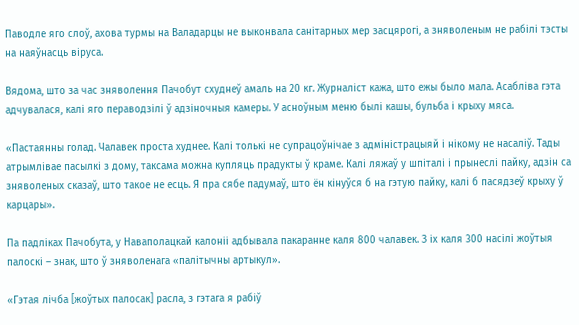Паводле яго слоў, ахова турмы на Валадарцы не выконвала санітарных мер засцярогі, а зняволеным не рабілі тэсты на наяўнасць віруса.

Вядома, што за час зняволення Пачобут схуднеў амаль на 20 кг. Журналіст кажа, што ежы было мала. Асабліва гэта адчувалася, калі яго пераводзілі ў адзіночныя камеры. У асноўным меню былі кашы, бульба і крыху мяса.

«Пастаянны голад. Чалавек проста худнее. Калі толькі не супрацоўнічае з адміністрацыяй і нікому не насаліў. Тады атрымлівае пасылкі з дому, таксама можна купляць прадукты ў краме. Калі ляжаў у шпіталі і прынеслі пайку, адзін са зняволеных сказаў, што такое не есць. Я пра сябе падумаў, што ён кінуўся б на гэтую пайку, калі б пасядзеў крыху ў карцары».

Па падліках Пачобута, у Наваполацкай калоніі адбывала пакаранне каля 800 чалавек. З іх каля 300 насілі жоўтыя палоскі – знак, што ў зняволенага «палітычны артыкул».

«Гэтая лічба [жоўтых палосак] расла, з гэтага я рабіў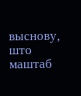выснову, што маштаб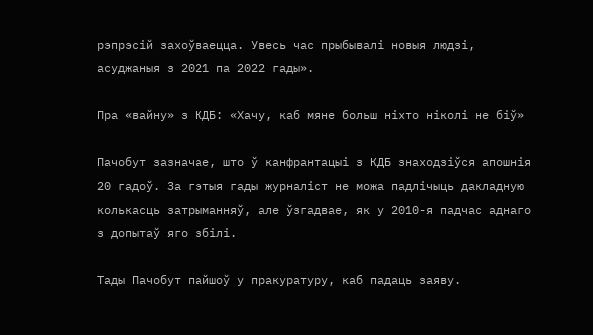рэпрэсій захоўваецца. Увесь час прыбывалі новыя людзі, асуджаныя з 2021 па 2022 гады».

Пра «вайну» з КДБ: «Хачу, каб мяне больш ніхто ніколі не біў»

Пачобут зазначае, што ў канфрантацыі з КДБ знаходзіўся апошнія 20 гадоў. За гэтыя гады журналіст не можа падлічыць дакладную колькасць затрыманняў, але ўзгадвае, як у 2010-я падчас аднаго з допытаў яго збілі.

Тады Пачобут пайшоў у пракуратуру, каб падаць заяву.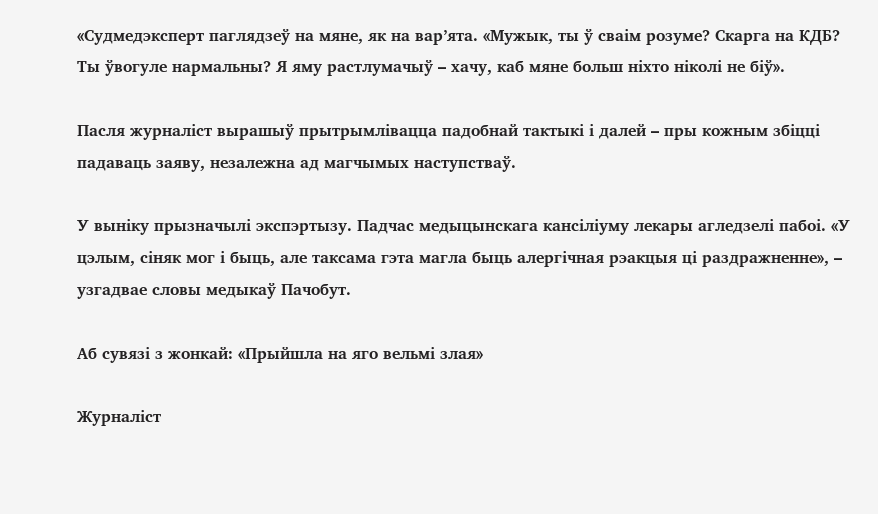«Судмедэксперт паглядзеў на мяне, як на вар’ята. «Мужык, ты ў сваім розуме? Скарга на КДБ? Ты ўвогуле нармальны? Я яму растлумачыў – хачу, каб мяне больш ніхто ніколі не біў».

Пасля журналіст вырашыў прытрымлівацца падобнай тактыкі і далей – пры кожным збіцці падаваць заяву, незалежна ад магчымых наступстваў.

У выніку прызначылі экспэртызу. Падчас медыцынскага кансіліуму лекары агледзелі пабоі. «У цэлым, сіняк мог і быць, але таксама гэта магла быць алергічная рэакцыя ці раздражненне», – узгадвае словы медыкаў Пачобут.

Аб сувязі з жонкай: «Прыйшла на яго вельмі злая»

Журналіст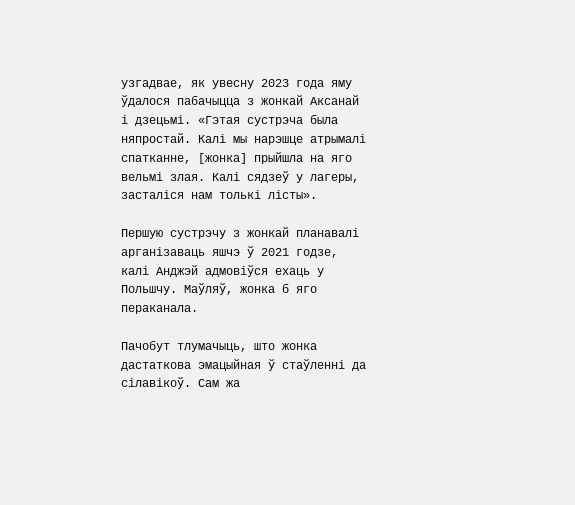узгадвае, як увесну 2023 года яму ўдалося пабачыцца з жонкай Аксанай і дзецьмі. «Гэтая сустрэча была няпростай. Калі мы нарэшце атрымалі спатканне, [жонка] прыйшла на яго вельмі злая. Калі сядзеў у лагеры, засталіся нам толькі лісты».

Першую сустрэчу з жонкай планавалі арганізаваць яшчэ ў 2021 годзе, калі Анджэй адмовіўся ехаць у Польшчу. Маўляў, жонка б яго пераканала.

Пачобут тлумачыць, што жонка дастаткова эмацыйная ў стаўленні да сілавікоў. Сам жа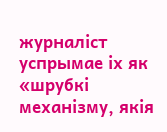журналіст успрымае іх як «шрубкі механізму, якія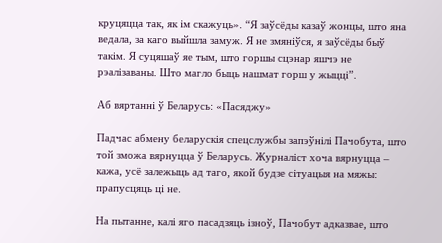круцяцца так, як ім скажуць». “Я заўсёды казаў жонцы, што яна ведала, за каго выйшла замуж. Я не змяніўся, я заўсёды быў такім. Я суцяшаў яе тым, што горшы сцэнар яшчэ не рэалізаваны. Што магло быць нашмат горш у жыцці”.

Аб вяртанні ў Беларусь: «Пасяджу»

Падчас абмену беларускія спецслужбы запэўнілі Пачобута, што той зможа вярнуцца ў Беларусь. Журналіст хоча вярнуцца – кажа, усё залежыць ад таго, якой будзе сітуацыя на мяжы: прапусцяць ці не.

На пытанне, калі яго пасадзяць ізноў, Пачобут адказвае, што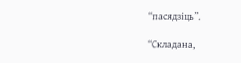“пасядзіць”.

“Складана,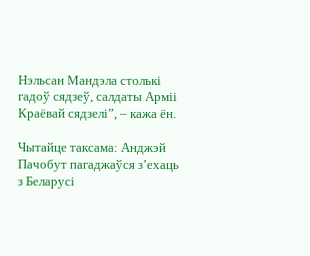Нэльсан Мандэла столькі гадоў сядзеў, салдаты Арміі Краёвай сядзелі”, – кажа ён.

Чытайце таксама: Анджэй Пачобут пагаджаўся з’ехаць з Беларусі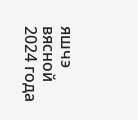яшчэ вясной 2024 года